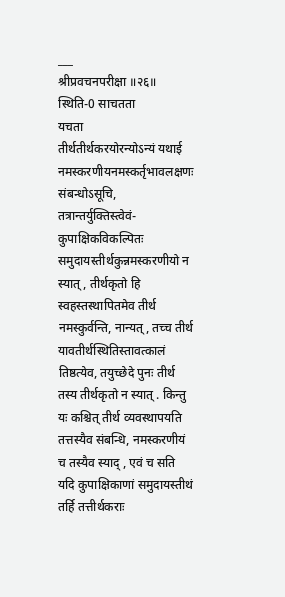___
श्रीप्रवचनपरीक्षा ॥२६॥
स्थिति-0 साचतता
यचता
तीर्थतीर्थकरयोरन्योऽन्यं यथाई नमस्करणीयनमस्कर्तृभावलक्षणः संबन्धोऽसूचि, तत्रान्तर्युक्तिस्त्वेवं-कुपाक्षिकविकल्पितः समुदायस्तीर्थकुन्नमस्करणीयो न स्यात् , तीर्थकृतो हि स्वहस्तस्थापितमेव तीर्थ नमस्कुर्वन्ति, नान्यत्, तच्च तीर्थ यावतीर्थस्थितिस्तावत्कालं तिष्ठत्येव, तयुच्छेदे पुनः तीर्थ तस्य तीर्थकृतो न स्यात् . किन्तु यः कश्चित् तीर्थ व्यवस्थापयति तत्तस्यैव संबन्धि, नमस्करणीयं च तस्यैव स्याद् , एवं च सति यदि कुपाक्षिकाणां समुदायस्तीथं तर्हि तत्तीर्थकराः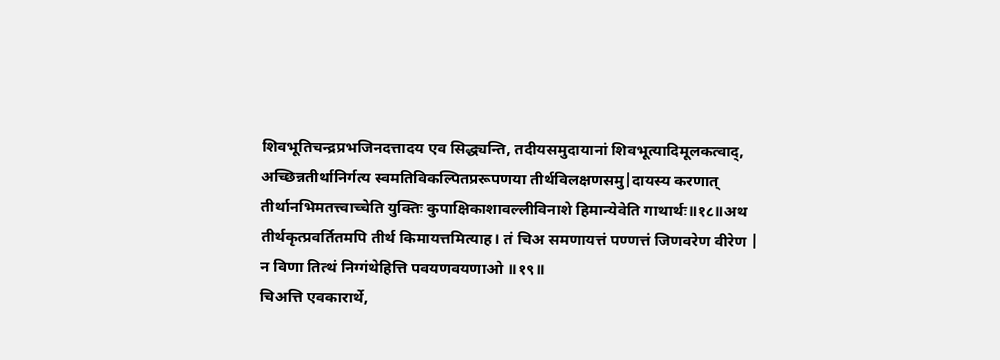शिवभूतिचन्द्रप्रभजिनदत्तादय एव सिद्ध्यन्ति, तदीयसमुदायानां शिवभूत्यादिमूलकत्वाद्, अच्छिन्नतीर्थानिर्गत्य स्वमतिविकल्पितप्ररूपणया तीर्थविलक्षणसमु|दायस्य करणात् तीर्थानभिमतत्त्वाच्चेति युक्तिः कुपाक्षिकाशावल्लीविनाशे हिमान्येवेति गाथार्थः॥१८॥अथ तीर्थकृत्प्रवर्तितमपि तीर्थ किमायत्तमित्याह। तं चिअ समणायत्तं पण्णत्तं जिणवरेण वीरेण | न विणा तित्थं निग्गंथेहित्ति पवयणवयणाओ ॥१९॥
चिअत्ति एवकारार्थे,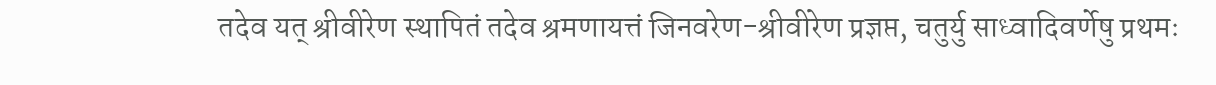तदेव यत् श्रीवीरेण स्थापितं तदेव श्रमणायत्तं जिनवरेण-श्रीवीरेण प्रज्ञप्त, चतुर्यु साध्वादिवर्णेषु प्रथमः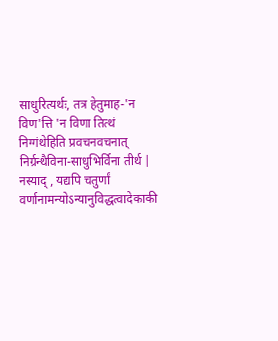साधुरित्यर्थः, तत्र हेतुमाह-'न विण'त्ति 'न विणा तित्थं निग्गंथेहिति प्रवचनवचनात् निर्ग्रन्थैविना-साधुभिर्विना तीर्थ | नस्याद् , यद्यपि चतुर्णां वर्णानामन्योऽन्यानुविद्धत्वादेकाकी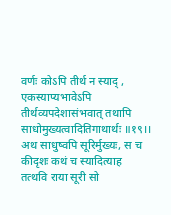वर्णः कोऽपि तीर्थ न स्याद् , एकस्याप्यभावेऽपि तीर्थव्यपदेशासंभवात् तथापि साधोमुख्यत्वादितिगाथार्थः ॥१९।। अथ साधुष्वपि सूरिर्मुख्यः, स च कीदृशः कथं च स्यादित्याह
तत्थवि राया सूरी सो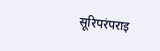सूरिपरंपराइ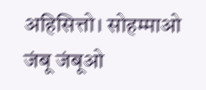अहिसित्तो। सोहम्माओ जंबू जंबूओ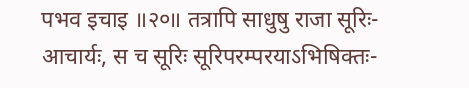पभव इचाइ ॥२०॥ तत्रापि साधुषु राजा सूरिः-आचार्यः, स च सूरिः सूरिपरम्परयाऽभिषिक्तः-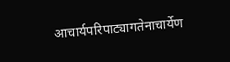आचार्यपरिपाट्यागतेनाचार्येण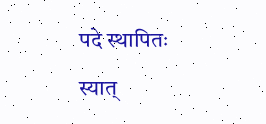पदे स्थापितः स्यात्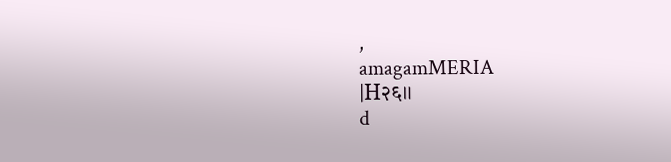,
amagamMERIA
|H२६॥
d